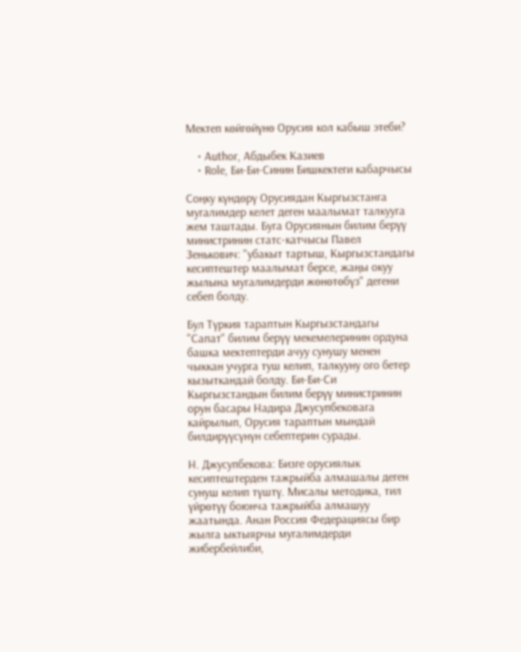Мектеп көйгөйүнө Орусия кол кабыш этеби?

    • Author, Абдыбек Казиев
    • Role, Би-Би-Синин Бишкектеги кабарчысы

Соңку күндөрү Орусиядан Кыргызстанга мугалимдер келет деген маалымат талкууга жем таштады. Буга Орусиянын билим берүү министринин статc-катчысы Павел Зенькович: "убакыт тартыш, Кыргызстандагы кесиптештер маалымат берсе, жаңы окуу жылына мугалимдерди жөнөтөбүз" дегени себеп болду.

Бул Түркия тараптын Кыргызстандагы "Сапат" билим берүү мекемелеринин ордуна башка мектептерди ачуу сунушу менен чыккан учурга туш келип, талкууну ого бетер кызыткандай болду. Би-Би-Си Кыргызстандын билим берүү министринин орун басары Надира Джусупбековага кайрылып, Орусия тараптын мындай билдирүүсүнүн себептерин сурады.

Н. Джусупбекова: Бизге орусиялык кесиптештерден тажрыйба алмашалы деген сунуш келип түштү. Мисалы методика, тил үйрөтүү боюнча тажрыйба алмашуу жаатында. Анан Россия Федерациясы бир жылга ыктыярчы мугалимдерди жибербейлиби,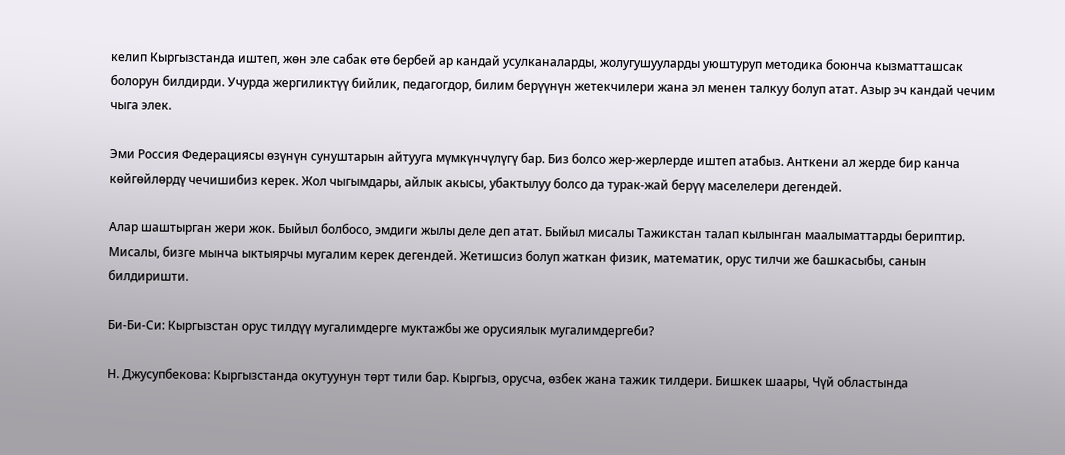келип Кыргызстанда иштеп, жөн эле сабак өтө бербей ар кандай усулканаларды, жолугушууларды уюштуруп методика боюнча кызматташсак болорун билдирди. Учурда жергиликтүү бийлик, педагогдор, билим берүүнүн жетекчилери жана эл менен талкуу болуп атат. Азыр эч кандай чечим чыга элек.

Эми Россия Федерациясы өзүнүн сунуштарын айтууга мүмкүнчүлүгү бар. Биз болсо жер-жерлерде иштеп атабыз. Анткени ал жерде бир канча көйгөйлөрдү чечишибиз керек. Жол чыгымдары, айлык акысы, убактылуу болсо да турак-жай берүү маселелери дегендей.

Алар шаштырган жери жок. Быйыл болбосо, эмдиги жылы деле деп атат. Быйыл мисалы Тажикстан талап кылынган маалыматтарды бериптир. Мисалы, бизге мынча ыктыярчы мугалим керек дегендей. Жетишсиз болуп жаткан физик, математик, орус тилчи же башкасыбы, санын билдиришти.

Би-Би-Си: Кыргызстан орус тилдүү мугалимдерге муктажбы же орусиялык мугалимдергеби?

Н. Джусупбекова: Кыргызстанда окутуунун төрт тили бар. Кыргыз, орусча, өзбек жана тажик тилдери. Бишкек шаары, Чүй областында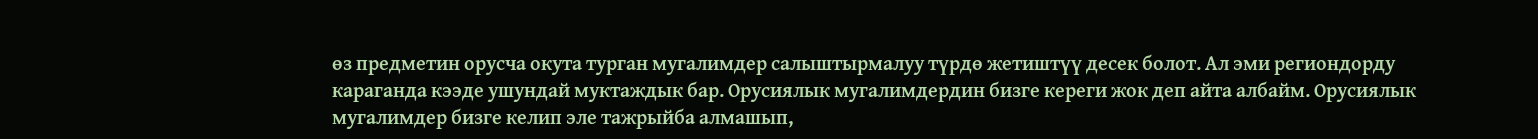өз предметин орусча окута турган мугалимдер салыштырмалуу түрдө жетиштүү десек болот. Ал эми региондорду караганда кээде ушундай муктаждык бар. Орусиялык мугалимдердин бизге кереги жок деп айта албайм. Орусиялык мугалимдер бизге келип эле тажрыйба алмашып,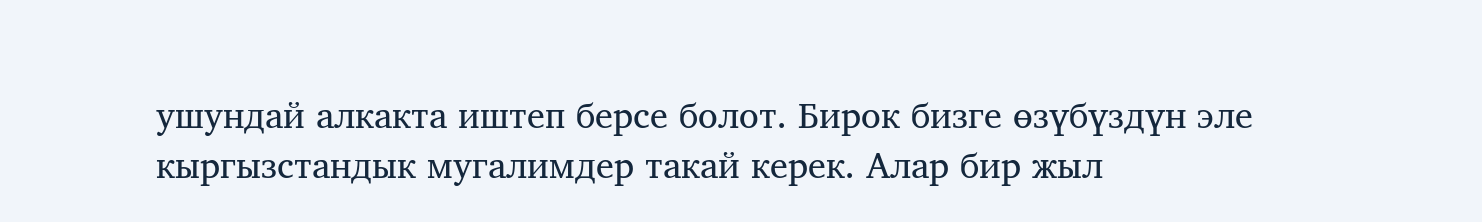ушундай алкакта иштеп берсе болот. Бирок бизге өзүбүздүн эле кыргызстандык мугалимдер такай керек. Алар бир жыл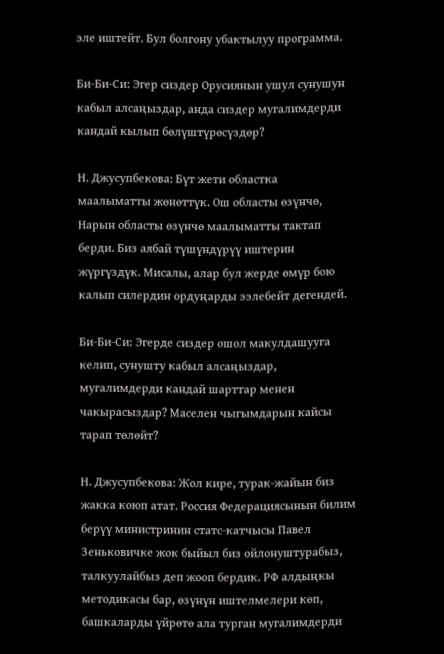эле иштейт. Бул болгону убактылуу программа.

Би-Би-Си: Эгер сиздер Орусиянын ушул сунушун кабыл алсаңыздар, анда сиздер мугалимдерди кандай кылып бөлүштүрөсүздөр?

Н. Джусупбекова: Бүт жети областка маалыматты жөнөттүк. Ош областы өзүнчө, Нарын областы өзүнчө маалыматты тактап берди. Биз аябай түшүндүрүү иштерин жүргүздүк. Мисалы, алар бул жерде өмүр бою калып силердин ордуңарды ээлебейт дегендей.

Би-Би-Си: Эгерде сиздер ошол макулдашууга келип, сунушту кабыл алсаңыздар, мугалимдерди кандай шарттар менен чакырасыздар? Маселен чыгымдарын кайсы тарап төлөйт?

Н. Джусупбекова: Жол кире, турак-жайын биз жакка коюп атат. Россия Федерациясынын билим берүү министринин статс-катчысы Павел Зеньковичке жок быйыл биз ойлонуштурабыз, талкуулайбыз деп жооп бердик. РФ алдыңкы методикасы бар, өзүнүн иштелмелери көп, башкаларды үйрөтө ала турган мугалимдерди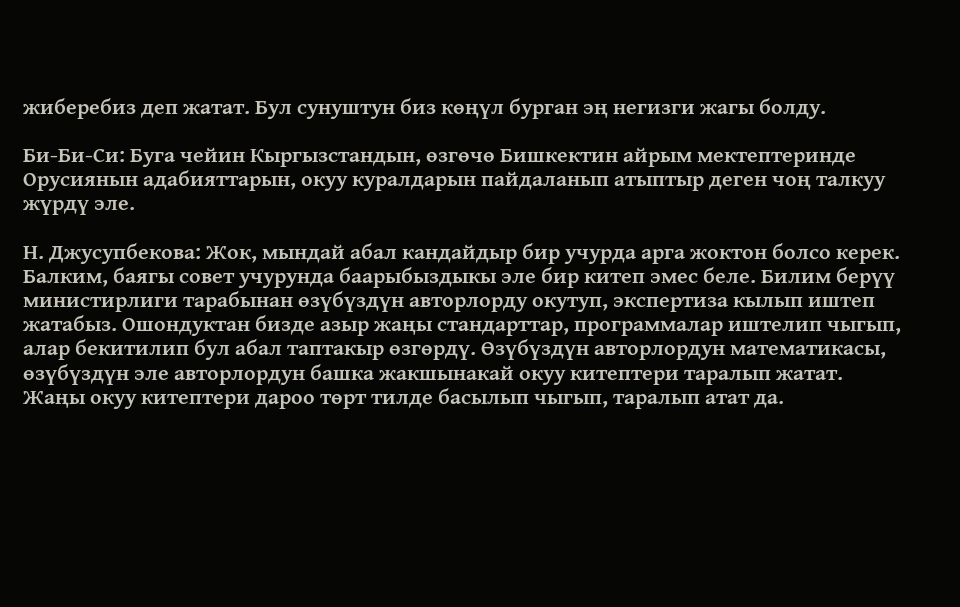жиберебиз деп жатат. Бул сунуштун биз көңүл бурган эң негизги жагы болду.

Би-Би-Си: Буга чейин Кыргызстандын, өзгөчө Бишкектин айрым мектептеринде Орусиянын адабияттарын, окуу куралдарын пайдаланып атыптыр деген чоң талкуу жүрдү эле.

Н. Джусупбекова: Жок, мындай абал кандайдыр бир учурда арга жоктон болсо керек. Балким, баягы совет учурунда баарыбыздыкы эле бир китеп эмес беле. Билим берүү министирлиги тарабынан өзүбүздүн авторлорду окутуп, экспертиза кылып иштеп жатабыз. Ошондуктан бизде азыр жаңы стандарттар, программалар иштелип чыгып, алар бекитилип бул абал таптакыр өзгөрдү. Өзүбүздүн авторлордун математикасы, өзүбүздүн эле авторлордун башка жакшынакай окуу китептери таралып жатат. Жаңы окуу китептери дароо төрт тилде басылып чыгып, таралып атат да.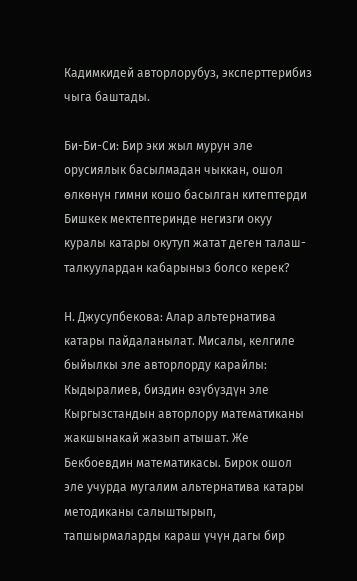Кадимкидей авторлорубуз, эксперттерибиз чыга баштады.

Би-Би-Си: Бир эки жыл мурун эле орусиялык басылмадан чыккан, ошол өлкөнүн гимни кошо басылган китептерди Бишкек мектептеринде негизги окуу куралы катары окутуп жатат деген талаш-талкуулардан кабарыныз болсо керек?

Н. Джусупбекова: Алар альтернатива катары пайдаланылат. Мисалы, келгиле быйылкы эле авторлорду карайлы: Кыдыралиев, биздин өзүбүздүн эле Кыргызстандын авторлору математиканы жакшынакай жазып атышат. Же Бекбоевдин математикасы. Бирок ошол эле учурда мугалим альтернатива катары методиканы салыштырып, тапшырмаларды караш үчүн дагы бир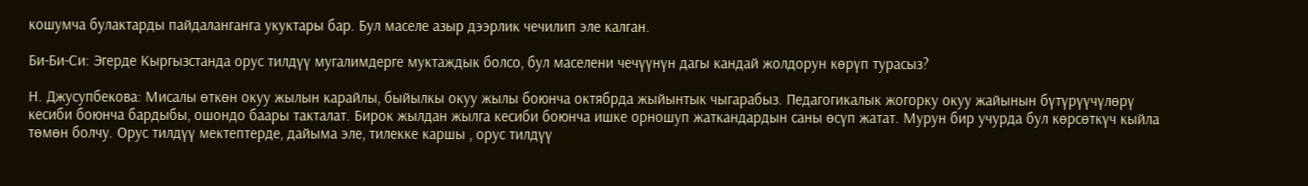кошумча булактарды пайдаланганга укуктары бар. Бул маселе азыр дээрлик чечилип эле калган.

Би-Би-Си: Эгерде Кыргызстанда орус тилдүү мугалимдерге муктаждык болсо, бул маселени чечүүнүн дагы кандай жолдорун көрүп турасыз?

Н. Джусупбекова: Мисалы өткөн окуу жылын карайлы, быйылкы окуу жылы боюнча октябрда жыйынтык чыгарабыз. Педагогикалык жогорку окуу жайынын бүтүрүүчүлөрү кесиби боюнча бардыбы, ошондо баары такталат. Бирок жылдан жылга кесиби боюнча ишке орношуп жаткандардын саны өсүп жатат. Мурун бир учурда бул көрсөткүч кыйла төмөн болчу. Орус тилдүү мектептерде, дайыма эле, тилекке каршы , орус тилдүү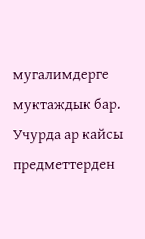мугалимдерге муктаждык бар. Учурда ар кайсы предметтерден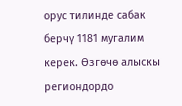орус тилинде сабак берчү 1181 мугалим керек. Өзгөчө алыскы региондордо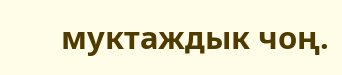муктаждык чоң.